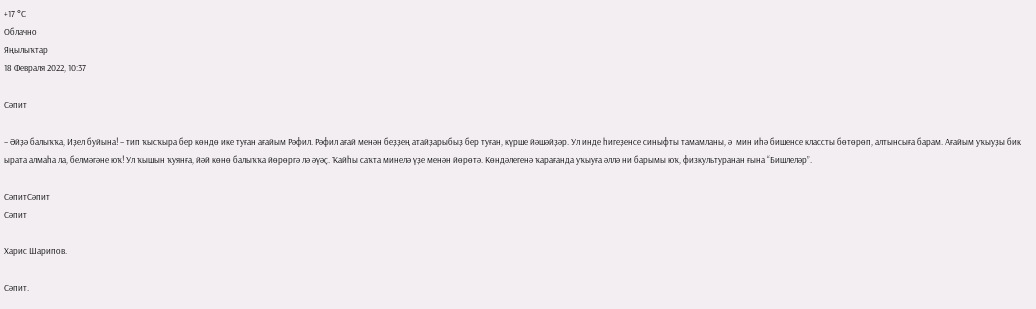+17 °С
Облачно
Яңылыҡтар
18 Февраля 2022, 10:37

Сәпит

– Әйҙә балыҡҡа, Иҙел буйына! – тип ҡысҡыра бер көндө ике туған ағайым Рәфил. Рәфил ағай менән беҙҙең атайҙарыбыҙ бер туған, күрше йәшәйҙәр. Ул инде һигеҙенсе синыфты тамамланы, ә  мин иһә бишенсе классты бөтөрөп, алтынсыға барам. Ағайым уҡыуҙы бик ырата алмаһа ла, белмәгәне юҡ! Ул ҡышын ҡуянға, йәй көнө балыҡҡа йөрөргә лә әүәҫ. Ҡайһы саҡта минелә үҙе менән йөрөтә. Көндәлегенә ҡарағанда уҡыуға әллә ни барымы юҡ, физкультуранан ғына “Бишлеләр”.

СәпитСәпит
Сәпит

Харис Шарипов.

Сәпит.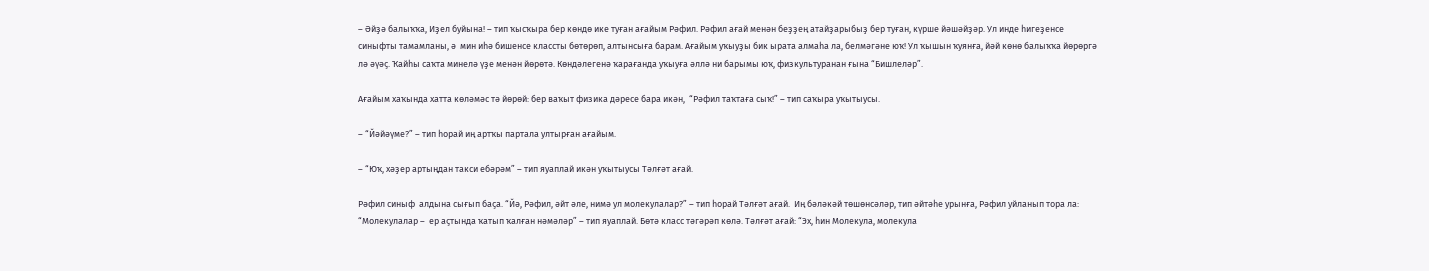– Әйҙә балыҡҡа, Иҙел буйына! – тип ҡысҡыра бер көндө ике туған ағайым Рәфил. Рәфил ағай менән беҙҙең атайҙарыбыҙ бер туған, күрше йәшәйҙәр. Ул инде һигеҙенсе синыфты тамамланы, ә  мин иһә бишенсе классты бөтөрөп, алтынсыға барам. Ағайым уҡыуҙы бик ырата алмаһа ла, белмәгәне юҡ! Ул ҡышын ҡуянға, йәй көнө балыҡҡа йөрөргә лә әүәҫ. Ҡайһы саҡта минелә үҙе менән йөрөтә. Көндәлегенә ҡарағанда уҡыуға әллә ни барымы юҡ, физкультуранан ғына “Бишлеләр”.

Ағайым хаҡында хатта көләмәс тә йөрөй: бер ваҡыт физика дәресе бара икән,  “Рәфил таҡтаға сыҡ!” – тип саҡыра уҡытыусы.

– “Йәйәүме?” – тип һорай иң артҡы партала ултырған ағайым.

– “Юҡ, хәҙер артыңдан такси ебәрәм” – тип яуаплай икән уҡытыусы Тәлғәт ағай.

Рәфил синыф  алдына сығып баҫа. “Йә, Рәфил, әйт әле, нимә ул молекулалар?” – тип һорай Тәлғәт ағай.  Иң бәләкәй төшөнсәләр, тип әйтәһе урынға, Рәфил уйланып тора ла: “Молекулалар –  ер аҫтында ҡатып ҡалған нәмәләр” – тип яуаплай. Бөтә класс тәгәрәп көлә. Тәлғәт ағай: “Эх, һин Молекула, молекула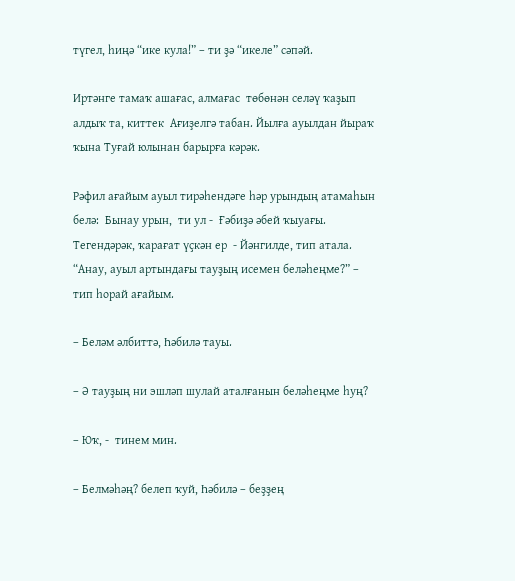түгел, һиңә “ике кула!” – ти ҙә “икеле” сәпәй.

Иртәнге тамаҡ ашағас, алмағас  төбөнән селәү ҡаҙып алдыҡ та, киттек  Ағиҙелгә табан. Йылға ауылдан йыраҡ ҡына Туғай юлынан барырға кәрәк.

Рәфил ағайым ауыл тирәһендәге һәр урындың атамаһын белә:  Бынау урын,  ти ул -  Ғәбиҙә әбей ҡыуағы. Тегендәрәк, ҡарағат үҫкән ер  - Йәнгилде, тип атала. “Анау, ауыл артындағы тауҙың исемен беләһеңме?” – тип һорай ағайым.

– Беләм әлбиттә, Һәбилә тауы.

– Ә тауҙың ни эшләп шулай аталғанын беләһеңме һуң?

– Юҡ, -  тинем мин.

– Белмәһәң? белеп ҡуй, Һәбилә – беҙҙең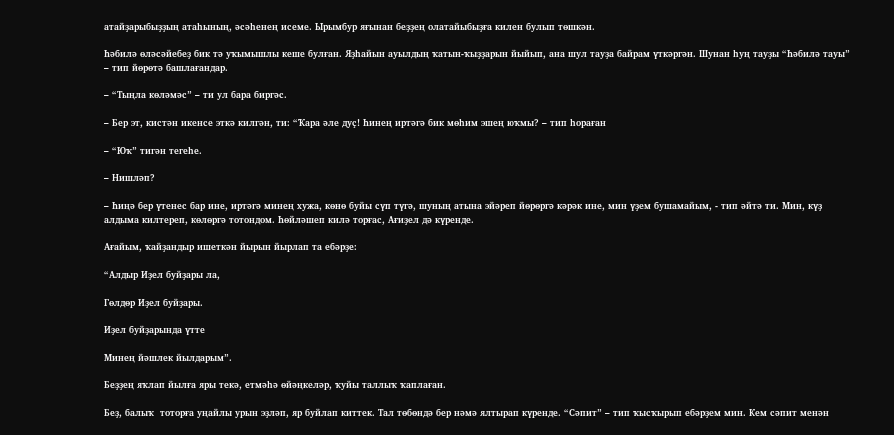атайҙарыбыҙҙың атаһының, әсәһенең исеме. Ырымбур яғынан беҙҙең олатайыбыҙға килен булып төшкән.

Һәбилә өләсәйебеҙ бик тә уҡымышлы кеше булған. Яҙһайын ауылдың ҡатын-ҡыҙҙарын йыйып, ана шул тауҙа байрам үткәргән. Шунан һуң тауҙы “Һәбилә тауы” – тип йөрөтә башлағандар.

– “Тыңла көләмәс” – ти ул бара биргәс.

– Бер эт, кистән икенсе эткә килгән, ти: “Ҡара әле дуҫ! Һинең иртәгә бик мөһим эшең юҡмы? – тип һораған

– “Юҡ” тигән тегеһе.

– Нишләп?

– Һиңә бер үтенес бар ине, иртәгә минең хужа, көнө буйы сүп түгә, шуның атына эйәреп йөрөргә кәрәк ине, мин үҙем бушамайым, - тип әйтә ти. Мин, күҙ алдыма килтереп, көлөргә тотондом. Һөйләшеп килә торғас, Ағиҙел дә күренде.

Ағайым, ҡайҙандыр ишеткән йырын йырлап та ебәрҙе:

“Алдыр Иҙел буйҙары ла,

Гөлдөр Иҙел буйҙары.

Иҙел буйҙарында үтте

Минең йәшлек йылдарым”.

Беҙҙең яҡлап йылға яры текә, етмәһә өйәңкеләр, ҡуйы таллыҡ ҡаплаған.

Беҙ, балыҡ  тоторға уңайлы урын эҙләп, яр буйлап киттек. Тал төбөндә бер нәмә ялтырап күренде. “Сәпит” – тип ҡысҡырып ебәрҙем мин. Кем сәпит менән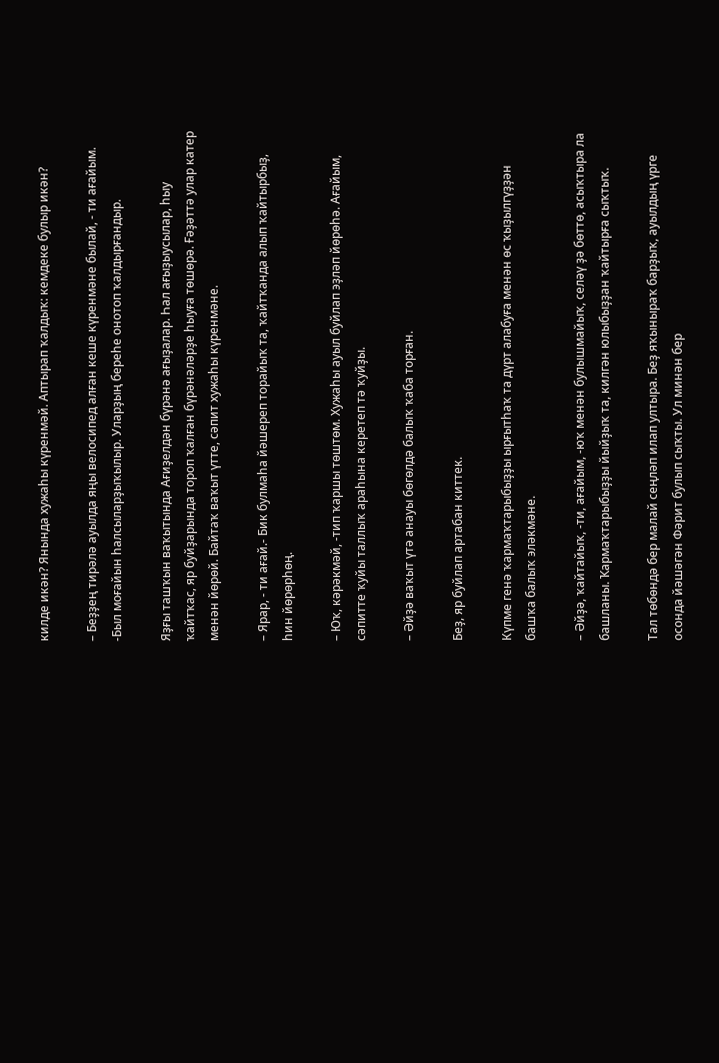килде икән? Янында хужаһы күренмәй. Аптырап ҡалдыҡ: кемдеке булыр икән?

– Беҙҙең тирәлә ауылда яңы велосипед алған кеше күренмәне былай, - ти ағайым. -Был моғайын һалсыларҙыҡылыр. Уларҙың береһе онотоп ҡалдырғандыр.

Яҙғы ташҡын ваҡытында Ағиҙелдән бүрәнә ағыҙалар. Һал ағыҙыусылар, һыу ҡайтҡас, яр буйҙарында тороп ҡалған бүрәнәләрҙе һыуға төшөрә. Ғәҙәттә улар катер менән йөрөй. Байтаҡ ваҡыт үтте, сәпит хужаһы күренмәне.

– Ярар, - ти ағай.- Бик булмаһа йәшереп торайыҡ та, ҡайтҡанда алып ҡайтырбыҙ, һин йөрөрһөң.

– Юҡ, кәрәкмәй, -тип ҡаршы төштөм. Хужаһы ауыл буйлап эҙләп йөрөһә. Ағайым, сәпитте ҡуйы таллыҡ араһына керетеп тә ҡуйҙы.

– Әйҙә ваҡыт үтә анауы бөгөлдә балыҡ ҡаба торған.

Беҙ, яр буйлап артабан киттек.

Күпме генә ҡармаҡтарыбыҙҙы ырғытһаҡ та дүрт алабуға менән өс ҡыҙылгүҙҙән башҡа балыҡ эләкмәне.

– Әйҙә, ҡайтайыҡ, -ти, ағайым, -юҡ менән булышмайыҡ, селәү ҙә бөттө, асыҡтыра ла башланы. Ҡармаҡтарыбыҙҙы йыйҙыҡ та, килгән юлыбыҙҙан ҡайтырға сыҡтыҡ.

Тал төбөндә бер малай сеңләп илап ултыра. Беҙ яҡыныраҡ барҙыҡ, ауылдың үрге осонда йәшәгән Фәрит булып сыҡты. Ул минән бер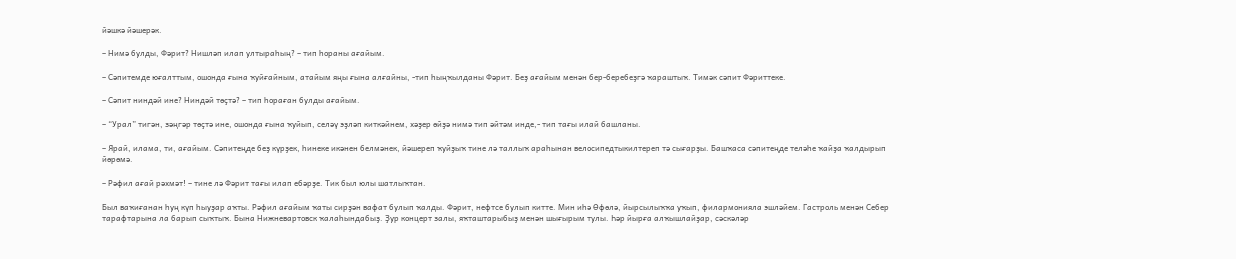йәшкә йәшерәк.

– Нимә булды, Фәрит? Нишләп илап ултыраһың? – тип һораны ағайым.

– Сәпитемде юғалттым, ошонда ғына ҡуйғайным, атайым яңы ғына алғайны, -тип һыңҡылданы Фәрит. Беҙ ағайым менән бер-беребеҙгә ҡараштыҡ. Тимәк сәпит Фәриттеке.

– Сәпит ниндәй ине? Ниндәй төҫтә? – тип һораған булды ағайым.

– “Урал” тигән, зәңгәр төҫтә ине, ошонда ғына ҡуйып, селәү эҙләп киткәйнем, хәҙер өйҙә нимә тип әйтәм инде,- тип тағы илай башланы.

– Ярай, илама, ти, ағайым. Сәпитеңде беҙ күрҙек, һинеке икәнен белмәнек, йәшереп ҡуйҙыҡ тине лә таллыҡ араһынан велосипедтыкилтереп тә сығарҙы. Башҡаса сәпитеңде теләһе ҡайҙа ҡалдырып йөрөмә.

– Рәфил ағай рәхмәт! – тине лә Фәрит тағы илап ебәрҙе. Тик был юлы шатлыҡтан.

Был ваҡиғанан һуң күп һыуҙар аҡты. Рәфил ағайым ҡаты сирҙән вафат булып ҡалды. Фәрит, нефтсе булып китте. Мин иһә Өфөлә, йырсылыҡҡа уҡып, филармонияла эшләйем. Гастроль менән Себер тарафтарына ла барып сыҡтыҡ. Бына Нижневартовск ҡалаһындабыҙ. Ҙур концерт залы, яҡташтарыбыҙ менән шығырым тулы. Һәр йырға алҡышлайҙар, сәскәләр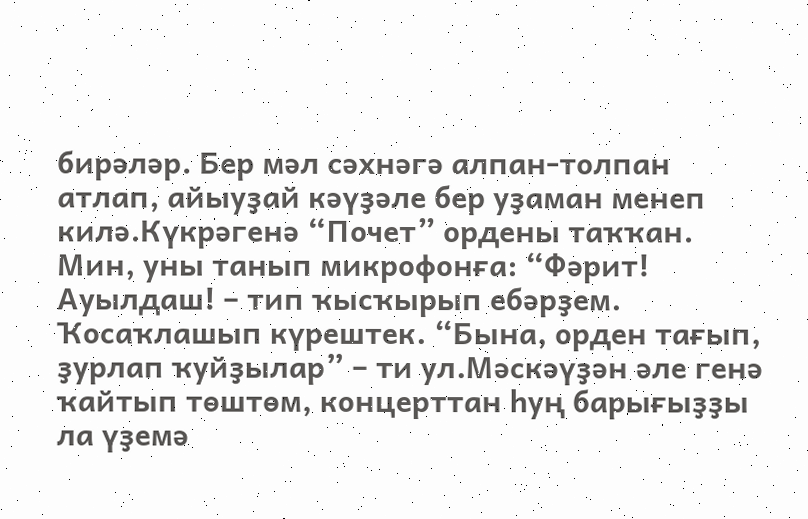бирәләр. Бер мәл сәхнәгә алпан-толпан атлап, айыуҙай кәүҙәле бер уҙаман менеп килә.Күкрәгенә “Почет” ордены таҡҡан. Мин, уны танып микрофонға: “Фәрит! Ауылдаш! – тип ҡысҡырып ебәрҙем. Ҡосаҡлашып күрештек. “Бына, орден тағып, ҙурлап ҡуйҙылар” – ти ул.Мәскәүҙән әле генә ҡайтып төштөм, концерттан һуң барығыҙҙы ла үҙемә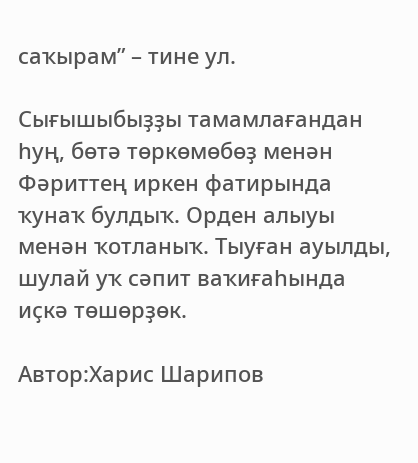саҡырам” – тине ул.

Сығышыбыҙҙы тамамлағандан һуң, бөтә төркөмөбөҙ менән Фәриттең иркен фатирында ҡунаҡ булдыҡ. Орден алыуы менән ҡотланыҡ. Тыуған ауылды, шулай уҡ сәпит ваҡиғаһында иҫкә төшөрҙөк.

Автор:Харис Шарипов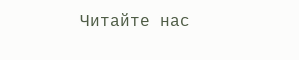Читайте нас